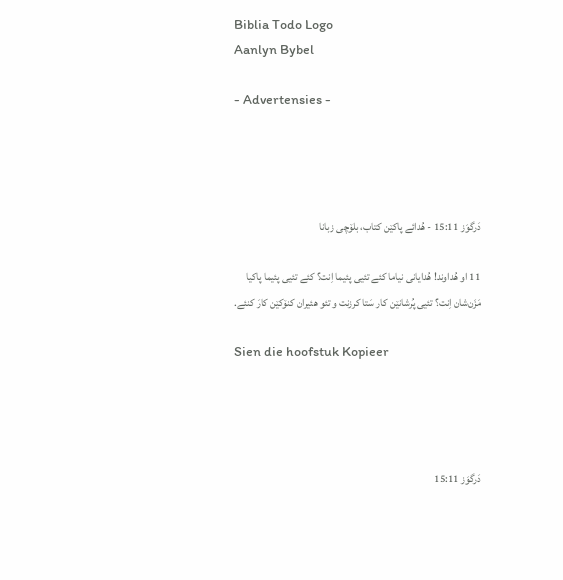Biblia Todo Logo
Aanlyn Bybel

- Advertensies -




دَرگوَز 15:11 - هُدائے پاکێن کتاب، بلۆچی زبانا

11 او هُداوند! هُدایانی نیاما کئے تئیی پئیما اِنت؟ کئے تئیی پئیما پاکیا مَزَن‌شان اِنت؟ تئیی پُرشانێن کار سَتا کرزنت و تئو هئیران کنۆکێن کارَ کنئے.

Sien die hoofstuk Kopieer




دَرگوَز 15:11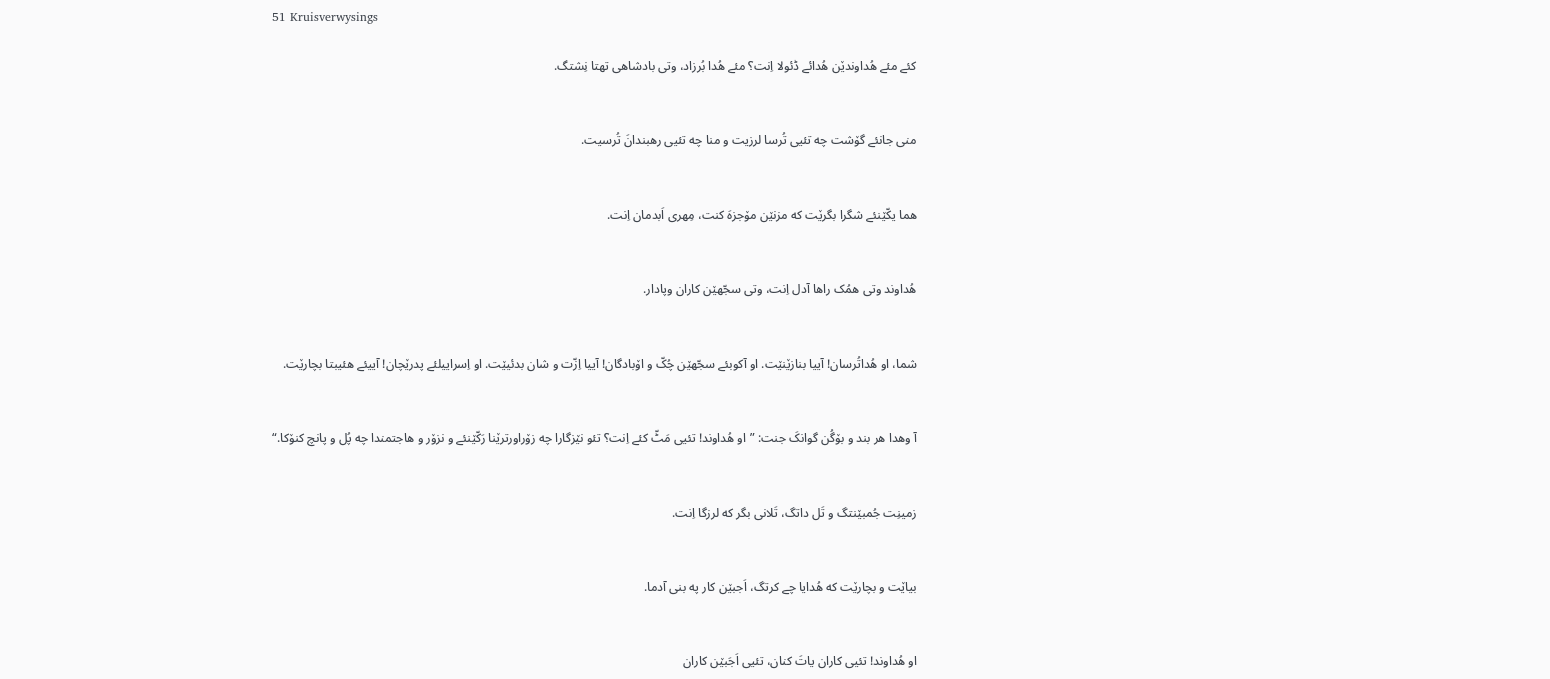51 Kruisverwysings

کئے مئے هُداوندێن هُدائے ڈئولا اِنت؟ مئے هُدا بُرزاد، وتی بادشاهی تهتا نِشتگ.


منی جانئے گۆشت چه تئیی تُرسا لرزیت و منا چه تئیی رهبندانَ تُرسیت.


هما یکّێنئے شگرا بگرێت که مزنێن مۆجزهَ کنت، مِهری اَبدمان اِنت.


هُداوند وتی همُک راها آدل اِنت، وتی سجّهێن کاران وپادار.


شما، او هُداتُرسان! آییا بنازێنێت. او آکوبئے سجّهێن چُکّ و اۆبادگان! آییا اِزّت و شان بدئیێت. او اِسراییلئے پدرێچان! آییئے هئیبتا بچارێت.


آ وهدا هر بند و بۆگُن گوانکَ جنت: ”او هُداوند! تئیی مَٹّ کئے اِنت؟ تئو نێزگارا چه زۆراورترێنا رَکّێنئے و نزۆر و هاجتمندا چه پُل و پانچ کنۆکا.“


زمینِت جُمبێنتگ و تَل داتگ، تَلانی بگر که لرزگا اِنت.


بیاێت و بچارێت که هُدایا چے کرتگ، اَجبێن کار په بنی آدما.


او هُداوند! تئیی کاران یاتَ کنان، تئیی اَجَبێن کاران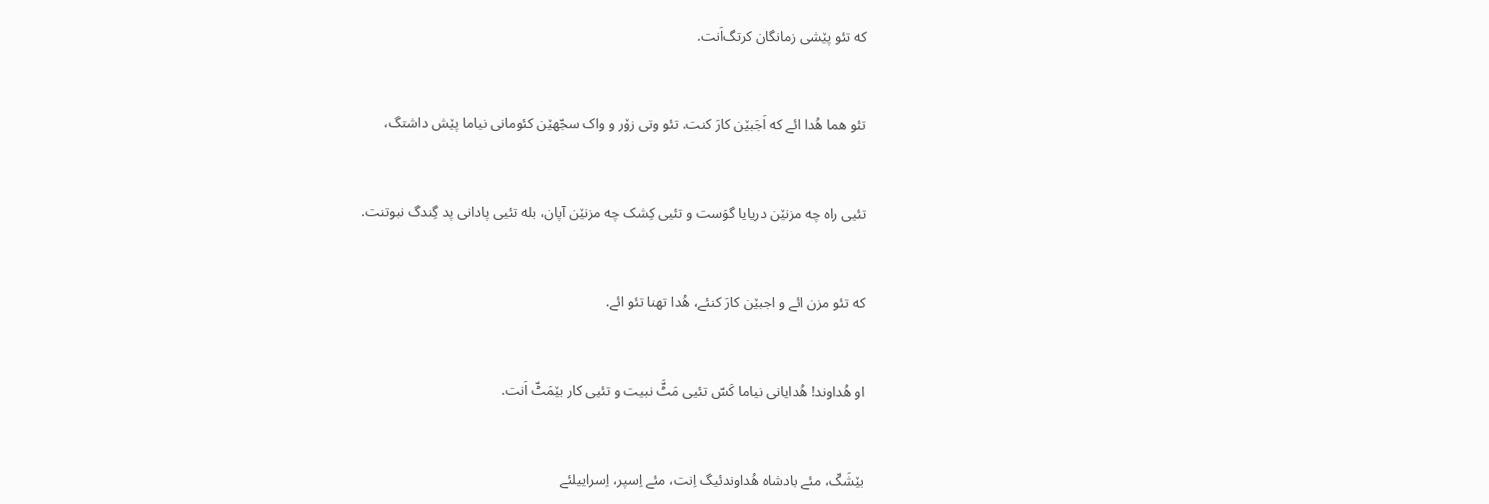که تئو پێشی زمانگان کرتگ‌اَنت.


تئو هما هُدا ائے که اَجَبێن کارَ کنت. تئو وتی زۆر و واک سجّهێن کئومانی نیاما پێش داشتگ،


تئیی راه چه مزنێن دریایا گوَست و تئیی کِشک چه مزنێن آپان، بله تئیی پادانی پد گِندگ نبوتنت.


که تئو مزن ائے و اجبێن کارَ کنئے، هُدا تهنا تئو ائے.


او هُداوند! هُدایانی نیاما کَسّ تئیی مَٹَّ نبیت و تئیی کار بێمَٹّ اَنت.


بێشَکّ، مئے بادشاه هُداوندئیگ اِنت، مئے اِسپر، اِسراییلئے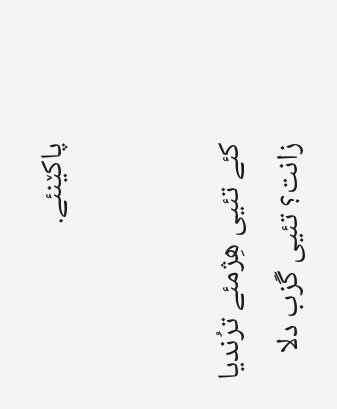پاکێنئے.


کئے تئیی هِژمئے ترُندیا زانت؟ تئیی گَزب دلا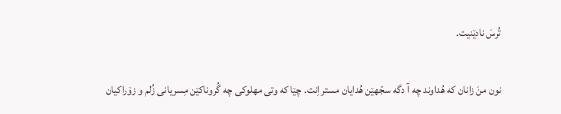تُرسَ نادێنیت.


نون منَ زانان که هُداوند چه آ دگه سجّهێن هُدایان مستر اِنت. چێا که وتی مهلوکی چه گُروناکێن مِسریانی زُلم و زۆراکیان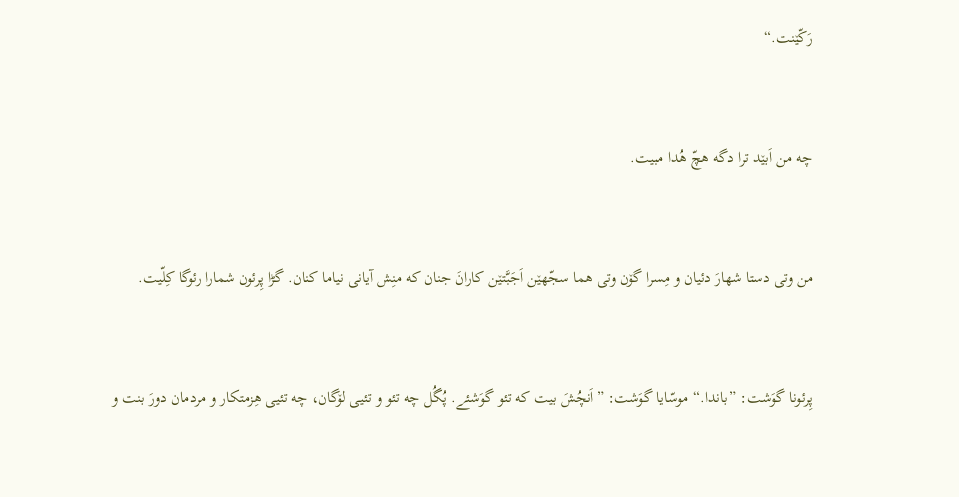رَکّێنت.“


چه من اَبێد ترا دگه هچّ هُدا مبیت.


من وتی دستا شهارَ دئیان و مِسرا گۆن وتی هما سجّهێن اَجَبَّتێن کارانَ جنان که منِش آیانی نیاما کنان. گڑا پِرئون شمارا رئوگا کِلّیت.


پِرئونا گوَشت: ”باندا.“ موسّایا گوَشت: ”اَنچُشَ بیت که تئو گوَشئے. پُگُل چه تئو و تئیی لۆگان، چه تئیی هِزمتکار و مردمان دورَ بنت و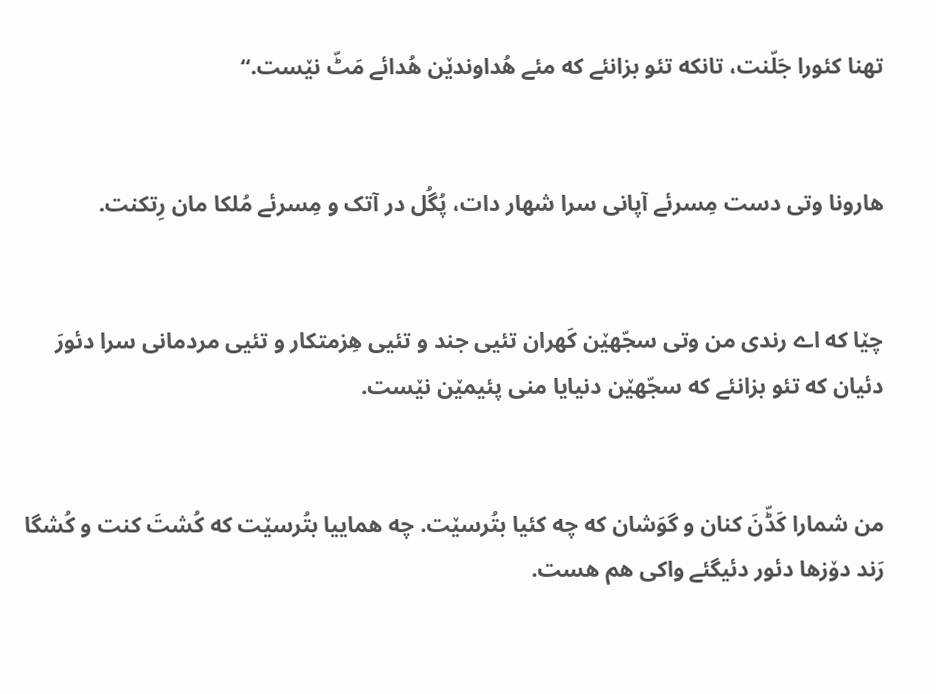تهنا کئورا جَلّنت، تانکه تئو بزانئے که مئے هُداوندێن هُدائے مَٹّ نێست.“


هارونا وتی دست مِسرئے آپانی سرا شهار دات، پُگُل در آتک و مِسرئے مُلکا مان رِتکنت.


چێا که اے رندی من وتی سجّهێن کَهران تئیی جند و تئیی هِزمتکار و تئیی مردمانی سرا دئورَ دئیان که تئو بزانئے که سجّهێن دنیایا منی پئیمێن نێست.


من شمارا کَڈّنَ کنان و گوَشان که چه کئیا بتُرسێت. چه هماییا بتُرسێت که کُشتَ کنت و کُشگا رَند دۆزها دئور دئیگئے واکی هم هست.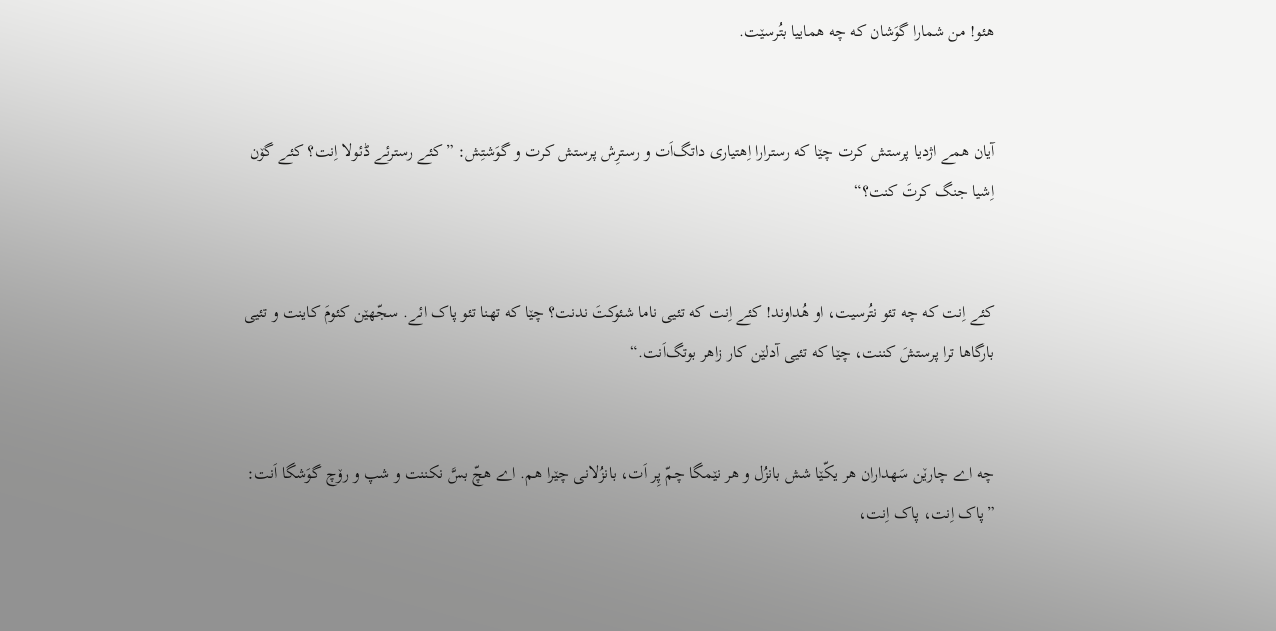هئو! من شمارا گوَشان که چه هماییا بتُرسێت.


آیان همے اژدیا پرستش کرت چێا که رسترارا اِهتیاری داتگ‌اَت و رسترِش پرستش کرت و گوَشتِش: ”کئے رسترئے ڈئولا اِنت؟ کئے گۆن اِشیا جنگ کرتَ کنت؟“


کئے اِنت که چه تئو نتُرسیت، او هُداوند! کئے اِنت که تئیی ناما شئوکتَ ندنت؟ چێا که تهنا تئو پاک ائے. سجّهێن کئومَ کاینت و تئیی بارگاها ترا پرستشَ کننت، چێا که تئیی آدلێن کار زاهر بوتگ‌اَنت.“


چه اے چارێن سَهداران هر یکّێا شش بانزُل و هر نێمگا چمّ پِر اَت، بانزُلانی چێرا هم. اے هچّ بسَّ نکننت و شپ و رۆچ گوَشگا اَنت: ”پاک اِنت، پاک اِنت،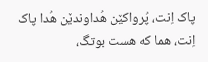پاک اِنت، پُرواکێن هُداوندێن هُدا پاک اِنت، هما که هست بوتگ،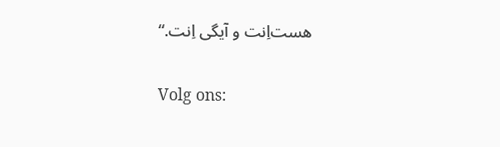هست‌اِنت و آیگی اِنت.“


Volg ons: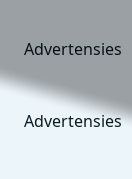Advertensies


Advertensies